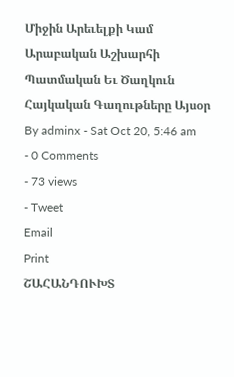Միջին Արեւելքի Կամ Արաբական Աշխարհի Պատմական Եւ Ծաղկուն Հայկական Գաղութները Այսօր
By adminx - Sat Oct 20, 5:46 am
- 0 Comments
- 73 views
- Tweet
Email
Print
ՇԱՀԱՆԴՈՒԽՏ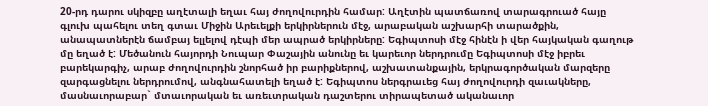20-րդ դարու սկիզբը աղէտալի եղաւ հայ ժողովուրդին համար: Աղէտին պատճառով տարագրուած հայը գլուխ պահելու տեղ գտաւ Միջին Արեւելքի երկիրներուն մէջ, արաբական աշխարհի տարածքին, անապատներէն ճամբայ ելլելով դէպի մեր ապրած երկիրները: Եգիպտոսի մէջ հինէն ի վեր հայկական գաղութ մը եղած է: Մեծանուն հայորդի Նուպար Փաշային անունը եւ կարեւոր ներդրումը Եգիպտոսի մէջ իբրեւ բարեկարգիչ, արաբ ժողովուրդին շնորհած իր բարիքներով, աշխատանքային, երկրագործական մարզերը զարգացնելու ներդրումով, անգնահատելի եղած է: Եգիպտոս ներգրաւեց հայ ժողովուրդի զաւակները, մասնաւորաբար` մտաւորական եւ առեւտրական դաշտերու տիրապետած ականաւոր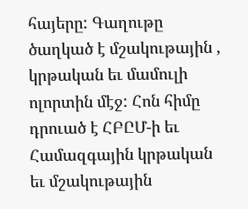հայերը: Գաղութը ծաղկած է մշակութային , կրթական եւ մամուլի ոլորտին մէջ: Հոն հիմը դրուած է ՀԲԸՄ-ի եւ Համազգային կրթական եւ մշակութային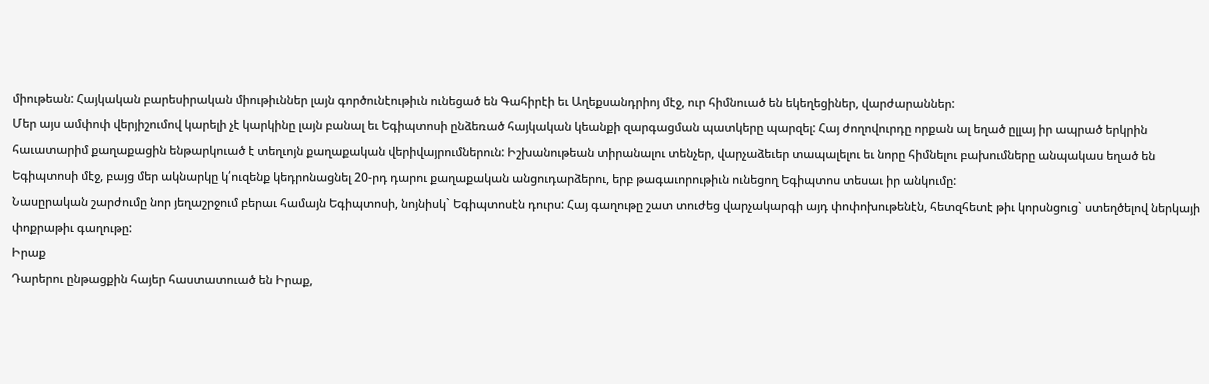միութեան: Հայկական բարեսիրական միութիւններ լայն գործունէութիւն ունեցած են Գահիրէի եւ Աղեքսանդրիոյ մէջ, ուր հիմնուած են եկեղեցիներ, վարժարաններ:
Մեր այս ամփոփ վերյիշումով կարելի չէ կարկինը լայն բանալ եւ Եգիպտոսի ընձեռած հայկական կեանքի զարգացման պատկերը պարզել: Հայ ժողովուրդը որքան ալ եղած ըլլայ իր ապրած երկրին հաւատարիմ քաղաքացին ենթարկուած է տեղւոյն քաղաքական վերիվայրումներուն: Իշխանութեան տիրանալու տենչեր, վարչաձեւեր տապալելու եւ նորը հիմնելու բախումները անպակաս եղած են Եգիպտոսի մէջ, բայց մեր ակնարկը կ՛ուզենք կեդրոնացնել 20-րդ դարու քաղաքական անցուդարձերու, երբ թագաւորութիւն ունեցող Եգիպտոս տեսաւ իր անկումը:
Նասըրական շարժումը նոր յեղաշրջում բերաւ համայն Եգիպտոսի, նոյնիսկ` Եգիպտոսէն դուրս: Հայ գաղութը շատ տուժեց վարչակարգի այդ փոփոխութենէն, հետզհետէ թիւ կորսնցուց` ստեղծելով ներկայի փոքրաթիւ գաղութը:
Իրաք
Դարերու ընթացքին հայեր հաստատուած են Իրաք,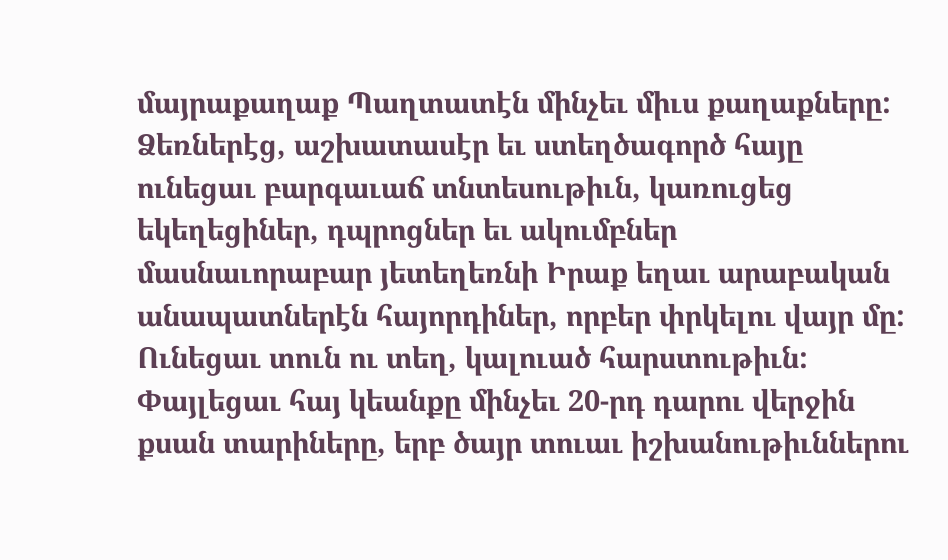մայրաքաղաք Պաղտատէն մինչեւ միւս քաղաքները: Ձեռներէց, աշխատասէր եւ ստեղծագործ հայը ունեցաւ բարգաւաճ տնտեսութիւն, կառուցեց եկեղեցիներ, դպրոցներ եւ ակումբներ մասնաւորաբար յետեղեռնի Իրաք եղաւ արաբական անապատներէն հայորդիներ, որբեր փրկելու վայր մը: Ունեցաւ տուն ու տեղ, կալուած հարստութիւն: Փայլեցաւ հայ կեանքը մինչեւ 20-րդ դարու վերջին քսան տարիները, երբ ծայր տուաւ իշխանութիւններու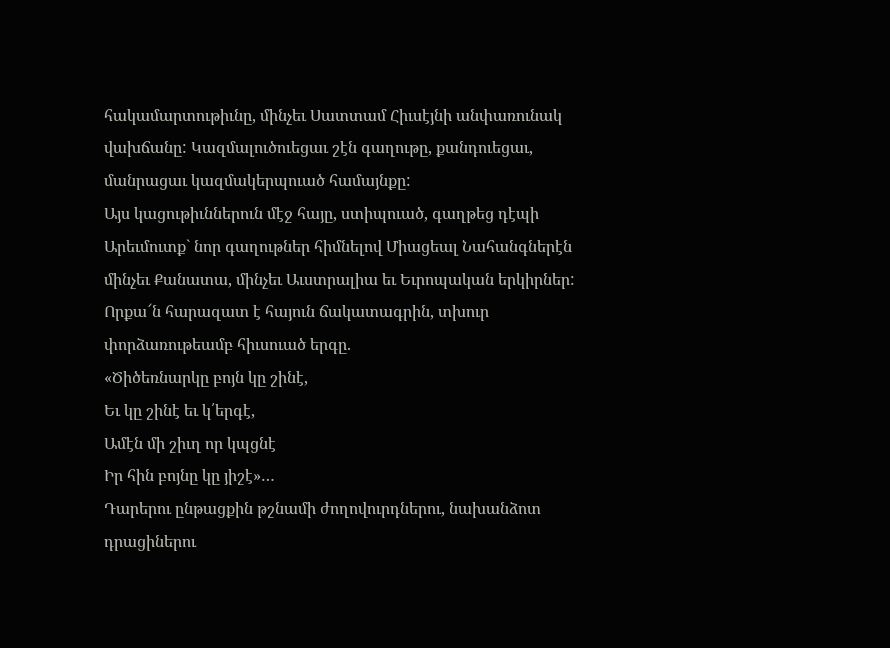հակամարտութիւնը, մինչեւ Սատտամ Հիւսէյնի անփառունակ վախճանը: Կազմալուծուեցաւ շէն գաղութը, քանդուեցաւ, մանրացաւ կազմակերպուած համայնքը:
Այս կացութիւններուն մէջ հայը, ստիպուած, գաղթեց դէպի Արեւմուտք` նոր գաղութներ հիմնելով Միացեալ Նահանգներէն մինչեւ Քանատա, մինչեւ Աւստրալիա եւ Եւրոպական երկիրներ:
Որքա՜ն հարազատ է հայուն ճակատագրին, տխուր փորձառութեամբ հիւսուած երգը.
«Ծիծեռնարկը բոյն կը շինէ,
Եւ կը շինէ եւ կ՛երգէ,
Ամէն մի շիւղ որ կպցնէ
Իր հին բոյնը կը յիշէ»…
Դարերու ընթացքին թշնամի ժողովուրդներու, նախանձոտ դրացիներու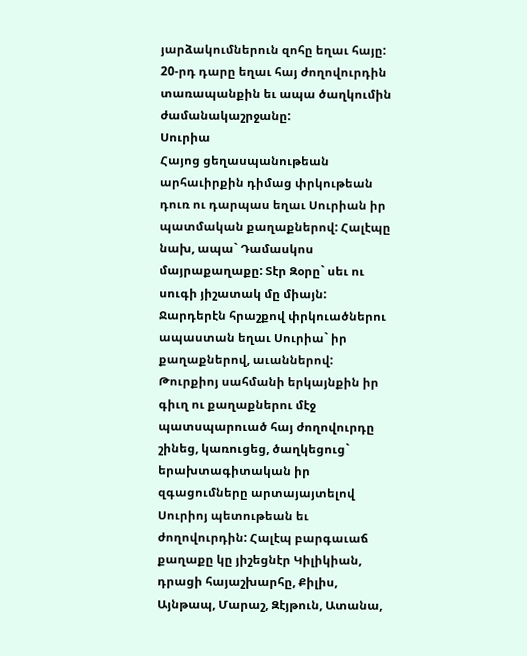յարձակումներուն զոհը եղաւ հայը:
20-րդ դարը եղաւ հայ ժողովուրդին տառապանքին եւ ապա ծաղկումին ժամանակաշրջանը:
Սուրիա
Հայոց ցեղասպանութեան արհաւիրքին դիմաց փրկութեան դուռ ու դարպաս եղաւ Սուրիան իր պատմական քաղաքներով: Հալէպը նախ, ապա` Դամասկոս մայրաքաղաքը: Տէր Զօրը` սեւ ու սուգի յիշատակ մը միայն:
Ջարդերէն հրաշքով փրկուածներու ապաստան եղաւ Սուրիա` իր քաղաքներով, աւաններով: Թուրքիոյ սահմանի երկայնքին իր գիւղ ու քաղաքներու մէջ պատսպարուած հայ ժողովուրդը շինեց, կառուցեց, ծաղկեցուց` երախտագիտական իր զգացումները արտայայտելով Սուրիոյ պետութեան եւ ժողովուրդին: Հալէպ բարգաւաճ քաղաքը կը յիշեցնէր Կիլիկիան, դրացի հայաշխարհը, Քիլիս, Այնթապ, Մարաշ, Զէյթուն, Ատանա,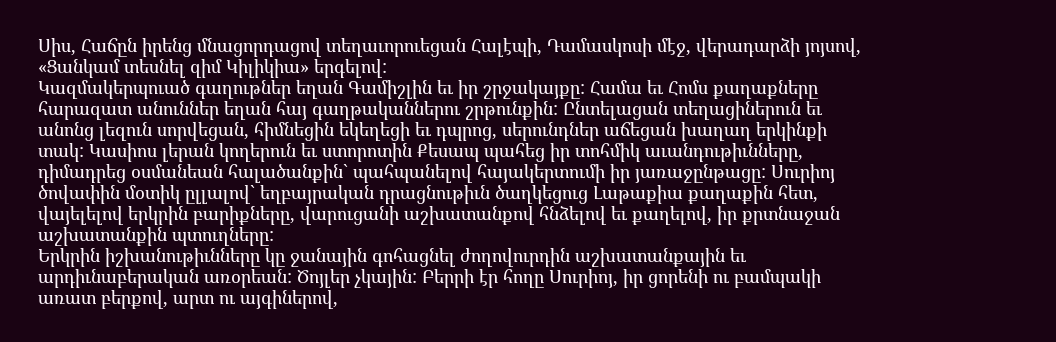Սիս, Հաճըն իրենց մնացորդացով տեղաւորուեցան Հալէպի, Դամասկոսի մէջ, վերադարձի յոյսով, «Ցանկամ տեսնել զիմ Կիլիկիա» երգելով:
Կազմակերպուած գաղութներ եղան Գամիշլին եւ իր շրջակայքը: Համա եւ Հոմս քաղաքները հարազատ անուններ եղան հայ գաղթականներու շրթունքին: Ընտելացան տեղացիներուն եւ անոնց լեզուն սորվեցան, հիմնեցին եկեղեցի եւ դպրոց, սերունդներ աճեցան խաղաղ երկինքի տակ: Կասիոս լերան կողերուն եւ ստորոտին Քեսապ պահեց իր տոհմիկ աւանդութիւնները, դիմադրեց օսմանեան հալածանքին` պահպանելով հայակերտումի իր յառաջընթացը: Սուրիոյ ծովափին մօտիկ ըլլալով` եղբայրական դրացնութիւն ծաղկեցուց Լաթաքիա քաղաքին հետ, վայելելով երկրին բարիքները, վարուցանի աշխատանքով հնձելով եւ քաղելով, իր քրտնաջան աշխատանքին պտուղները:
Երկրին իշխանութիւնները կը ջանային գոհացնել ժողովուրդին աշխատանքային եւ արդիւնաբերական առօրեան: Ծոյլեր չկային: Բերրի էր հողը Սուրիոյ, իր ցորենի ու բամպակի առատ բերքով, արտ ու այգիներով,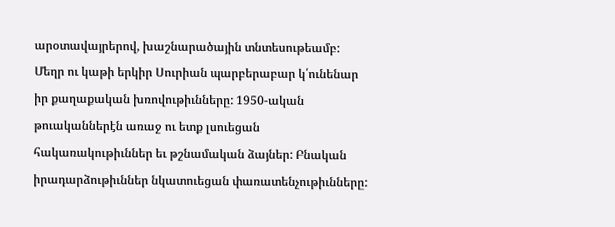արօտավայրերով, խաշնարածային տնտեսութեամբ: Մեղր ու կաթի երկիր Սուրիան պարբերաբար կ՛ունենար իր քաղաքական խռովութիւնները: 1950-ական թուականներէն առաջ ու ետք լսուեցան հակառակութիւններ եւ թշնամական ձայներ: Բնական իրադարձութիւններ նկատուեցան փառատենչութիւնները: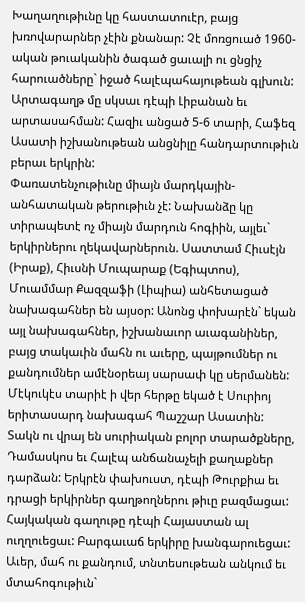Խաղաղութիւնը կը հաստատուէր, բայց խռովարարներ չէին քնանար: Չէ մոռցուած 1960-ական թուականին ծագած ցաւալի ու ցնցիչ հարուածները` իջած հալէպահայութեան գլխուն: Արտագաղթ մը սկսաւ դէպի Լիբանան եւ արտասահման: Հազիւ անցած 5-6 տարի, Հաֆեզ Ասատի իշխանութեան անցնիլը հանդարտութիւն բերաւ երկրին:
Փառատենչութիւնը միայն մարդկային-անհատական թերութիւն չէ: Նախանձը կը տիրապետէ ոչ միայն մարդուն հոգիին, այլեւ` երկիրներու ղեկավարներուն. Սատտամ Հիւսէյն (Իրաք), Հիւսնի Մուպարաք (Եգիպտոս), Մուամմար Քազզաֆի (Լիպիա) անհետացած նախագահներ են այսօր: Անոնց փոխարէն` եկան այլ նախագահներ, իշխանաւոր աւագանիներ, բայց տակաւին մահն ու աւերը, պայթումներ ու քանդումներ ամէնօրեայ սարսափ կը սերմանեն: Մէկուկէս տարիէ ի վեր հերթը եկած է Սուրիոյ երիտասարդ նախագահ Պաշշար Ասատին: Տակն ու վրայ են սուրիական բոլոր տարածքները, Դամասկոս եւ Հալէպ անճանաչելի քաղաքներ դարձան: Երկրէն փախուստ, դէպի Թուրքիա եւ դրացի երկիրներ գաղթողներու թիւը բազմացաւ: Հայկական գաղութը դէպի Հայաստան ալ ուղղուեցաւ: Բարգաւաճ երկիրը խանգարուեցաւ: Աւեր, մահ ու քանդում, տնտեսութեան անկում եւ մտահոգութիւն`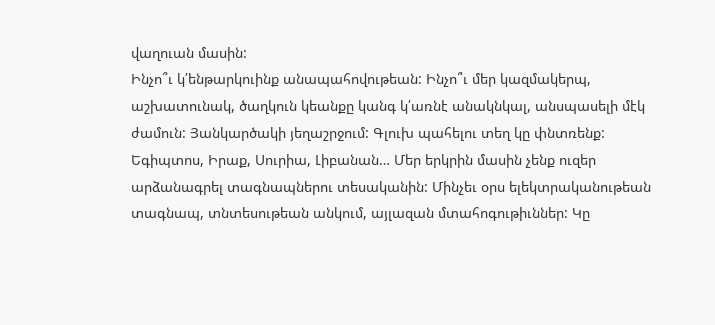վաղուան մասին:
Ինչո՞ւ կ՛ենթարկուինք անապահովութեան: Ինչո՞ւ մեր կազմակերպ, աշխատունակ, ծաղկուն կեանքը կանգ կ՛առնէ անակնկալ, անսպասելի մէկ ժամուն: Յանկարծակի յեղաշրջում: Գլուխ պահելու տեղ կը փնտռենք: Եգիպտոս, Իրաք, Սուրիա, Լիբանան… Մեր երկրին մասին չենք ուզեր արձանագրել տագնապներու տեսականին: Մինչեւ օրս ելեկտրականութեան տագնապ, տնտեսութեան անկում, այլազան մտահոգութիւններ: Կը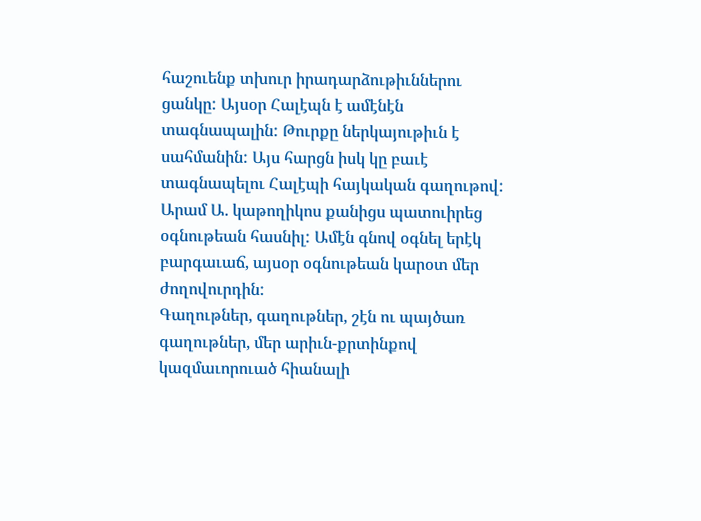հաշուենք տխուր իրադարձութիւններու ցանկը: Այսօր Հալէպն է ամէնէն տագնապալին: Թուրքը ներկայութիւն է սահմանին: Այս հարցն իսկ կը բաւէ տագնապելու Հալէպի հայկական գաղութով: Արամ Ա. կաթողիկոս քանիցս պատուիրեց օգնութեան հասնիլ: Ամէն գնով օգնել երէկ բարգաւաճ, այսօր օգնութեան կարօտ մեր ժողովուրդին:
Գաղութներ, գաղութներ, շէն ու պայծառ գաղութներ, մեր արիւն-քրտինքով կազմաւորուած հիանալի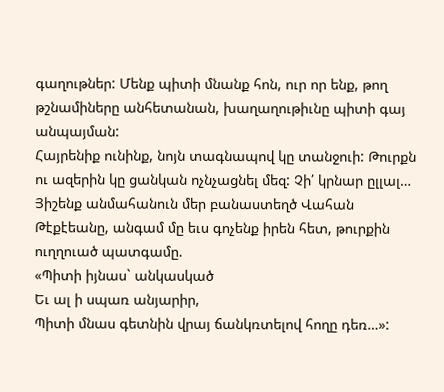գաղութներ: Մենք պիտի մնանք հոն, ուր որ ենք, թող թշնամիները անհետանան, խաղաղութիւնը պիտի գայ անպայման:
Հայրենիք ունինք, նոյն տագնապով կը տանջուի: Թուրքն ու ազերին կը ցանկան ոչնչացնել մեզ: Չի՛ կրնար ըլլալ…
Յիշենք անմահանուն մեր բանաստեղծ Վահան Թէքէեանը, անգամ մը եւս գոչենք իրեն հետ, թուրքին ուղղուած պատգամը.
«Պիտի իյնաս` անկասկած
Եւ ալ ի սպառ անյարիր,
Պիտի մնաս գետնին վրայ ճանկռտելով հողը դեռ…»: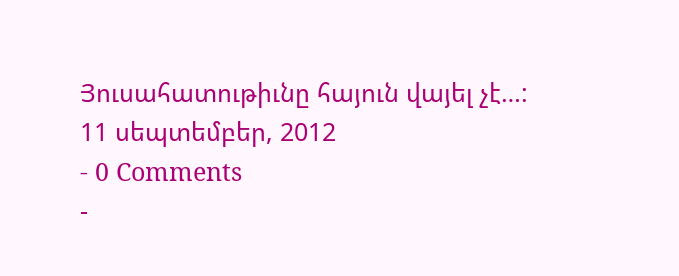Յուսահատութիւնը հայուն վայել չէ…:
11 սեպտեմբեր, 2012
- 0 Comments
-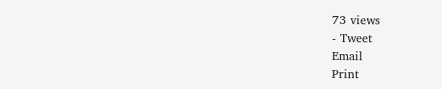73 views
- Tweet
Email
Print